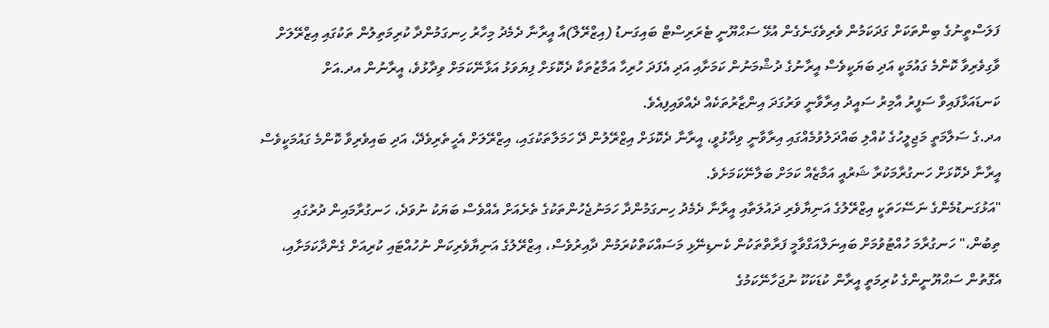ފަލަސްތީނުގެ ބިންތަކަށް ގަދަކަމުން ވެރިވެގަނެގެން އުޅޭ ސަޙްޔޫނީ ޓެރަރިސްޓް ބައިގަނޑު (އިޒްރޭލް)އާ އީރާނާ ދެމެދު މިހާރު ހިނގަމުންދާ ކުރިމަތިލުން ތަކުގައި އިޒްރޭލަށް ވާގިވެރިވާ ކޮންމެ ގައުމަކީ އަދި ބަޔަކީވެސް އީރާނުގެ ދުޝްމަނުން ކަމަށާއި އަދި އެފަދަ ހުރިހާ އަމާޒުތަކާ ދެކޮޅަށް ފިޔަވަޅު އަޅާނޭކަމަށް ވިދާޅުވެ، އީރާނުން އދ.އަށް ކަނޑައަޅާފައިވާ ސަފީރު އާމިރު ސައީދު އިރާވާނީ ވަރުގަދަ އިންޒާރުތަކެއް ދެއްވައިފިއެވެ.
އދ.ގެ ސަލާމަތީ މަޖިލީހުގެ ކުއްލި ބައްދަލުވުމެއްގައި އިރާވާނީ ވިދާޅުވީ، އީރާނާ ދެކޮޅަށް އިޒްރޭލުން ދޭ ހަމަލާތަކުގައި، އިޒްރޭލަށް އެހީތެރިވެދޭ، އަދި ބައިވެރިވާ ކޮންމެ ގައުމަކީވެސް އީރާނާ ދެކޮޅަށް ހަނގުރާމަކުރާ ޝަރުއީ އަމާޒެއް ކަމަށް ބަލާނޭކަމަށެވެ.
"އަޅުގަނޑުމެންގެ ނަސޭހަތަކީ އިޒްރޭލުގެ އަނިޔާވެރި ދައުލަތާއި އީރާނާ ދެމެދު ހިނގަމުންދާ ހަމަނުޖެހުންތަކުގެ ތެރެއަށް އެއްވެސް ބަޔަކު ނުވަދެ، ހަނގުރާމައިން ދުރުގައި ތިބުން،" ހަނގުރާމަ ހުއްޓުވުމަށް ބައިނަލްއަގްވާމީ ފަރާތްތަކުން ކެނޑިނޭޅި މަސައްކަތްކުރަމުން ދާއިރުވެސް، އިޒްރޭލުގެ އަނިޔާވެރިކަން ނުހުއްޓައި ކުރިއަށް ގެންދާކަމަށާއި، އެގޮތުން ސަޙްޔޫނީންގެ ކުރިމަތީ އީރާން ކުޑަކަކޫ ނުޖަހާނޭކަމުގެ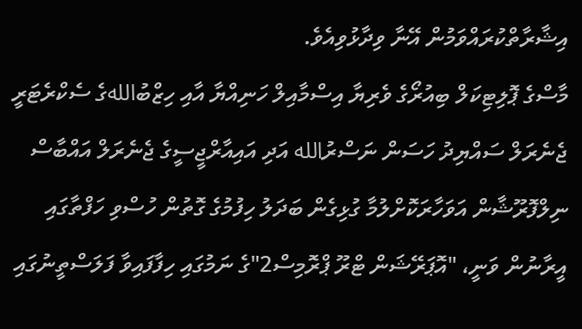އިޝާރާތްކުރައްވަމުން އޭނާ ވިދާޅުވިއެވެ.
މާސްގެ ޕޮލިޓިކަލް ބިއުރޯގެ ވެރިޔާ އިސްމާއިލް ހަނިއްޔާ އާއި ހިޒްބުاللهގެ ސެކްރެޓަރީ ޖެނެރަލް ސައްޔިދު ހަސަން ނަސްރުالله އަދި އައިއާރްޖީސީގެ ޖެނެރަލް އައްބާސް ނިލްފޮރޫޝާން އަވަހާރަކޮށްލުމާ ގުޅިގެން ބަދަލު ހިފުމުގެ ގޮތުން ހުސްވި ހަފްތާގައި އީރާނުން ވަނީ، "އޮޕަރޭޝަން ޓްރޫ ޕްރޮމިސް2"ގެ ނަމުގައި ހިފާފައިވާ ފަލަސްތީނުގައި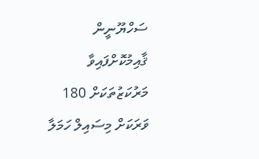ސަހްޔޫނީން ޤާއިމުކޮށްފައިވާ މަރުކަޒުތަކަށް 180 ވަރަކަށް މިސައިލް ހަމަލާ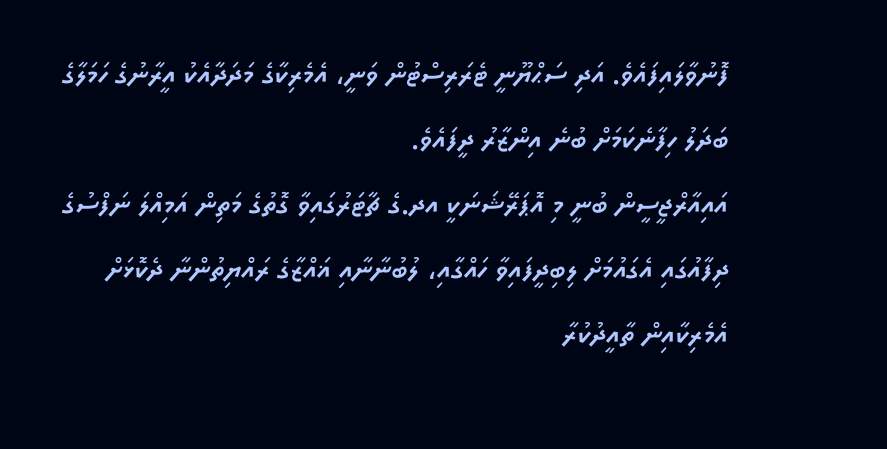ފޮނުވާލައިފައެވެ. އަދި ސަޙްޔޫނީ ޓެރަރިސްޓުން ވަނީ، އެމެރިކާގެ މަދަދާއެކު އީރާނުގެ ހަމަލާގެ ބަދަލު ހިފާނެކަމަށް ބުނެ އިންޒާރު ދީފައެވެ.
އައިއާރްޖީސީން ބުނީ މި އޮޕަރޭޝަނަކީ އދ.ގެ ޗާޓަރުގައިވާ ގޮތުގެ މަތިން އަމިއްލަ ނަފްސުގެ ދިފާއުގައި އެގައުމަށް ލިބިދީފައިވާ ހައްގާއި، ލުބުނާނާއި ޣައްޒާގެ ރައްޔިތުންނާ ދެކޮޅަށް އެމެރިކާއިން ތާއީދުކުރާ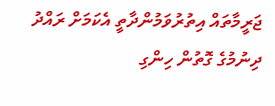ޖަރީމާތައް އިތުރުވަމުންދާތީ އެކަމަށް ރައްދު ދިނުމުގެ ގޮތުން ހިންގި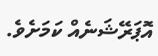އޮޕަރޭޝަނެއް ކަމަށެވެ.